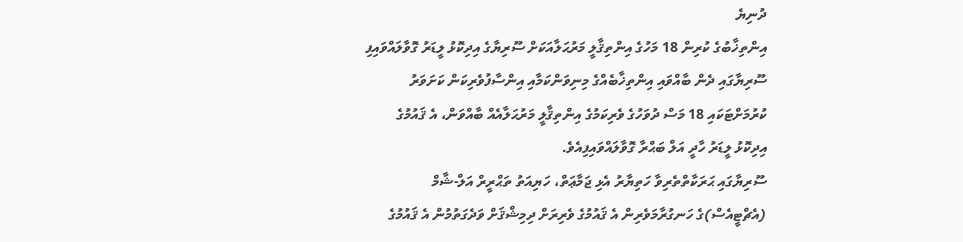ދުނިޔެ
އިންތިޚާބުގެ ކުރިން 18 މަހުގެ އިންތިޤާލީ މަރުޙަލާއަކަށް ސޫރިޔާގެ އިދިކޮޅު ލީޑަރު ގޮވާލައްވައިފި
ސޫރިޔާގައި ދެން ބާއްވައި އިންތިޚާބެއްގެ މިނިވަންކަމާއި އިންސާފުވެރިކަން ކަށަވަރު ކުރުމަށްޓަކައި 18 މަސް ދުވަހުގެ ވެރިކަމުގެ އިންތިޤާލީ މަރުޙަލާއެއް ބާއްވަން، އެ ޤައުމުގެ އިދިކޮޅު ލީޑަރު ހާދީ އަލް ބަޙްރާ ގޮވާލައްވައިފިއެވެ.
ސޫރިޔާގައި ޙަރަކާތްތެރިވާ ހަތިޔާރު އެޅި ޖަމާޢަތް، ހަޔިއަތު ތަޙްރީރް އަލް-ޝާމް (އެޗްޓީއެސް)ގެ ހަނގުރާމަވެރިން އެ ޤައުމުގެ ވެރިރަށް ދިމިޝްޤަށް ވަދެގަތުމުން އެ ޤައުމުގެ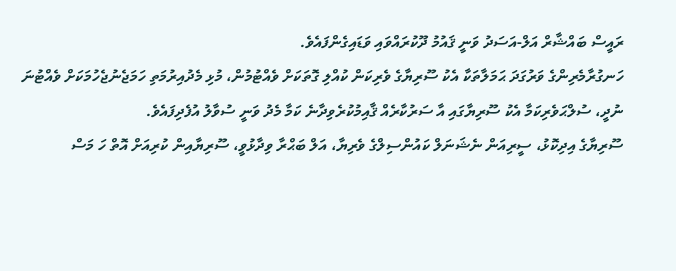ރައީސް ބައްޝާރް އަލް-އަސަދު ވަނީ ޤައުމު ދޫކުރައްވައި ވަޑައިގެންފައެވެ.
ހަނގުރާމެރިންގެ ވަރުގަދަ ޙަމަލާތަކާ އެކު ސޫރިޔާގެ ވެރިކަން ކުއްލި ގޮތަކަށް ވެއްޓުމުން، މުޅި މެދުއިރުމަތި ހަމަޖެނުޖެހުމަކަށް ވެއްޓުނަ ނުދީ، ސުލްޙަވެރިކަމާ އެކު ސޫރިޔާގައި އާ ސަރުކާރެއް ޤާއިމުކުރެވިދާނެ ކަމާ މެދު ވަނީ ސުވާލު އުފެދިފައެވެ.
ސޫރިޔާގެ އިދިކޮޅު، ސީރިއަން ނެޝަނަލް ކައުންސިލްގެ ވެރިޔާ، އަލް ބަޙްރާ ވިދާޅުވީ، ސޫރިޔާއިން ކުރިއަށް އޮތް ހަ މަސް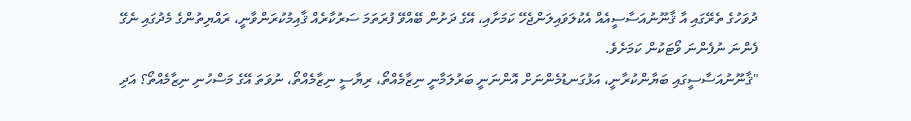ދުވަހުގެ ތެރޭގައި އާ ޤާނޫނުއަސާސީއެއް އެކުލަވައިލަންޖެހޭ ކަމަށާއި، އޭގެ ދަށުން ބޭއްވޭ ފުރަތަމަ ސަރުކާރެއް ޤާއިމުކުރަންވާނީ، ރައްޔިތުންގެ މެދުގައި ނެގޭ ފެންނަ ނުފެންނަ ވޯޓަކުން ކަމަށެވެ.
"ޤާނޫނުއަސާސީގައި ބަޔާންކުރާނީ، އަޅުގަނޑުމެންނަށް އޮންނަނީ ބަރުލަމާނީ ނިޒާމެއްތޯ، ރިޔާސީ ނިޒާމެއްތޯ، ނުވަތަ އޭގެ މަސްހުނި ނިޒާމެއްތޯ؟ އަދި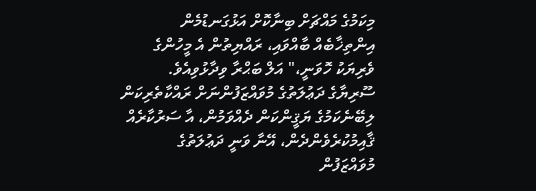މިކަމުގެ މައްޗަށް ބިނާކޮށް އަޅުގަނޑުމެން އިންތިޚާބެއް ބާއްވައި، ރައްޔިތުން އެ މީހުންގެ ވެރިޔަކު ހޮވަނީ،" އަލް ބަޙްރާ ވިދާޅުވިއެވެ.
ސޫރިޔާގެ ދަޢުލަތުގެ މުވައްޒަފުންނަށް ރައްކާތެރިކަން ލިބޭނެކަމުގެ ޔަޤީންކަން ދެއްވަމުން، އާ ސަރުކާރެއް ޤާއިމުކުރެވެންދެން، އޭނާ ވަނީ ދަޢުލަތުގެ މުވައްޒަފުން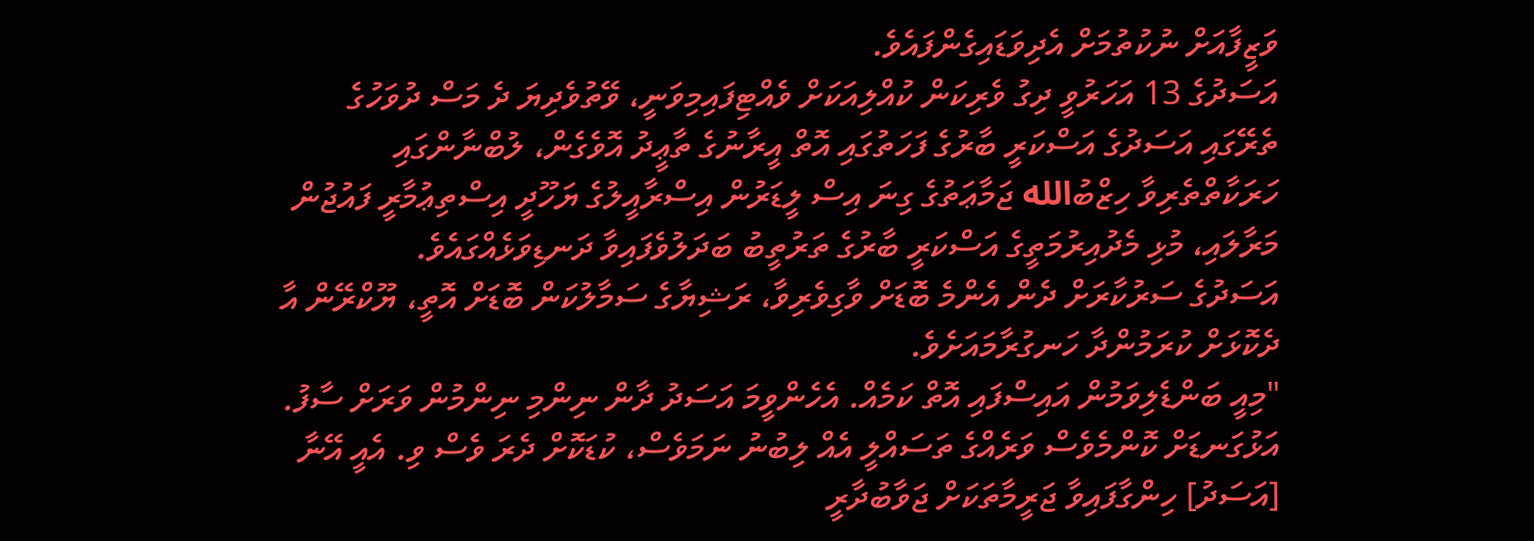ވަޒީފާއަށް ނުކުތުމަށް އެދިވަޑައިގެންފައެވެ.
އަސަދުގެ 13 އަހަރުވީ ދިގު ވެރިކަން ކުއްލިއަކަށް ވެއްޓިފައިމިވަނީ، ވޭތުވެދިޔަ ދެ މަސް ދުވަހުގެ ތެރޭގައި އަސަދުގެ އަސްކަރީ ބާރުގެ ފަހަތުގައި އޮތް އީރާނުގެ ތާޢީދު އޮވެގެން، ލުބްނާންގައި ހަރަކާތްތެރިވާ ހިޒްބުالله ޖަމާޢަތުގެ ގިނަ އިސް ލީޑަރުން އިސްރާއީލުގެ ޔަހޫދީ އިސްތިޢުމާރީ ފައުޖުން މަރާލައި، މުޅި މެދުއިރުމަތީގެ އަސްކަރީ ބާރުގެ ތަރުތީބު ބަދަލުވެފައިވާ ދަނޑިވަޅެއްގައެވެ.
އަސަދުގެ ސަރުކާރަށް ދެން އެންމެ ބޮޑަށް ވާގިވެރިވާ، ރަޝިޔާގެ ސަމާލުކަން ބޮޑަށް އޮތީ، ޔޫކްރޭން އާ ދެކޮޅަށް ކުރަމުންދާ ހަނގުރާމައަށެވެ.
"މިއީ ބަންޑެލިވަމުން އައިސްފައި އޮތް ކަމެއް. އެހެންވީމަ އަސަދު ދާން ނިންމި ނިންމުން ވަރަށް ސާފު. އަޅުގަނޑަށް ކޮންމެވެސް ވަރެއްގެ ތަސައްލީ އެއް ލިބުނު ނަމަވެސް، ކުޑަކޮށް ދެރަ ވެސް ވި. އެއީ އޭނާ [އަސަދު] ހިންގާފައިވާ ޖަރީމާތަކަށް ޖަވާބުދާރީ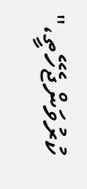ކުރުވަންޖެހޭތީ،"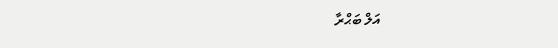އަލް ބަޙްރާ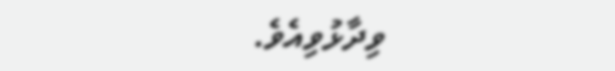ވިދާޅުވިއެވެ.